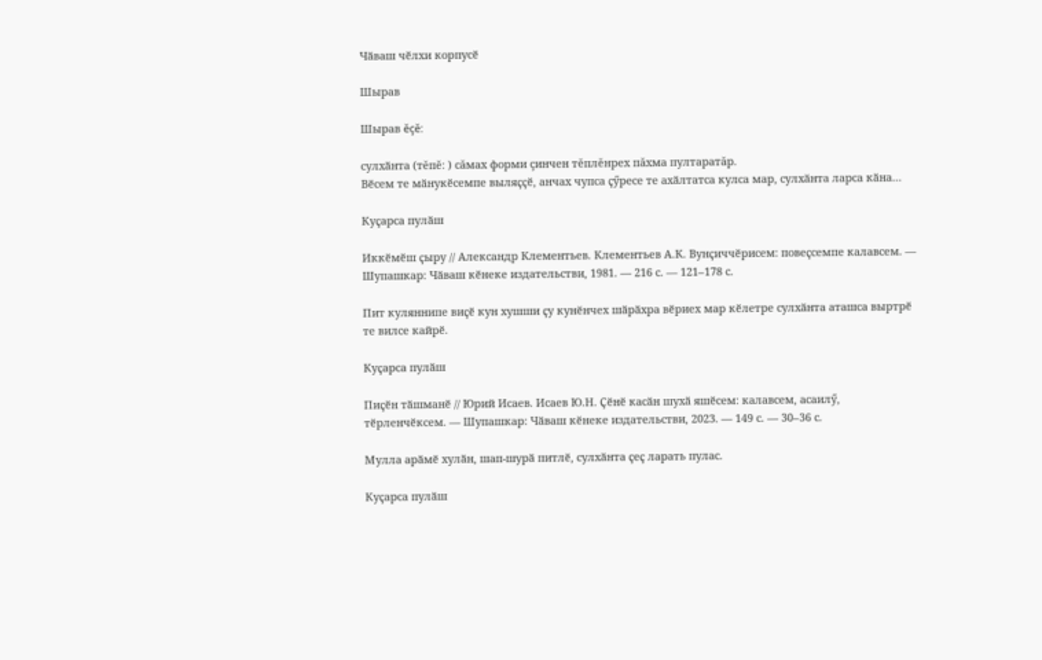Чӑваш чӗлхи корпусӗ

Шырав

Шырав ĕçĕ:

сулхӑнта (тĕпĕ: ) сăмах форми çинчен тĕплĕнрех пăхма пултаратăр.
Вӗсем те мӑнукӗсемпе выляҫҫӗ, анчах чупса ҫӳресе те ахӑлтатса кулса мар, сулхӑнта ларса кӑна…

Куҫарса пулӑш

Иккӗмӗш ҫыру // Александр Клементьев. Клементьев А.К. Вунҫиччӗрисем: повеҫсемпе калавсем. — Шупашкар: Чӑваш кӗнеке издательстви, 1981. — 216 с. — 121–178 с.

Пит куляннипе виҫӗ кун хушши ҫу кунӗнчех шӑрӑхра вӗриех мар кӗлетре сулхӑнта аташса выртрӗ те вилсе кайрӗ.

Куҫарса пулӑш

Пиҫӗн тӑшманӗ // Юрий Исаев. Исаев Ю.Н. Ҫӗнӗ касӑн шухӑ яшӗсем: калавсем, асаилӳ, тӗрленчӗксем. — Шупашкар: Чӑваш кӗнеке издательстви, 2023. — 149 с. — 30–36 с.

Мулла арӑмӗ хулӑн, шап-шурӑ питлӗ, сулхӑнта ҫеҫ ларать пулас.

Куҫарса пулӑш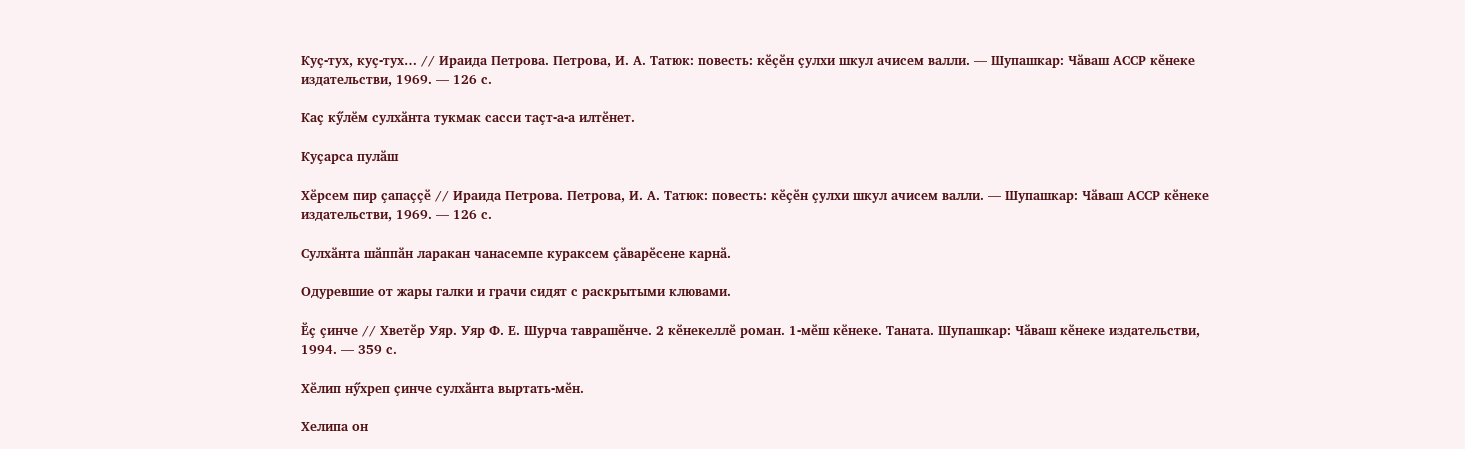Куҫ-тух, куҫ-тух… // Ираида Петрова. Петрова, И. А. Татюк: повесть: кӗҫӗн ҫулхи шкул ачисем валли. — Шупашкар: Чӑваш АССР кӗнеке издательстви, 1969. — 126 с.

Каҫ кӳлӗм сулхӑнта тукмак сасси таҫт-а-а илтӗнет.

Куҫарса пулӑш

Хӗрсем пир ҫапаҫҫӗ // Ираида Петрова. Петрова, И. А. Татюк: повесть: кӗҫӗн ҫулхи шкул ачисем валли. — Шупашкар: Чӑваш АССР кӗнеке издательстви, 1969. — 126 с.

Сулхӑнта шӑппӑн ларакан чанасемпе кураксем ҫӑварӗсене карнӑ.

Одуревшие от жары галки и грачи сидят с раскрытыми клювами.

Ӗҫ ҫинче // Хветӗр Уяр. Уяр Ф. Е. Шурча таврашӗнче. 2 кӗнекеллӗ роман. 1-мӗш кӗнеке. Таната. Шупашкар: Чӑваш кӗнеке издательстви, 1994. — 359 с.

Хӗлип нӳхреп ҫинче сулхӑнта выртать-мӗн.

Хелипа он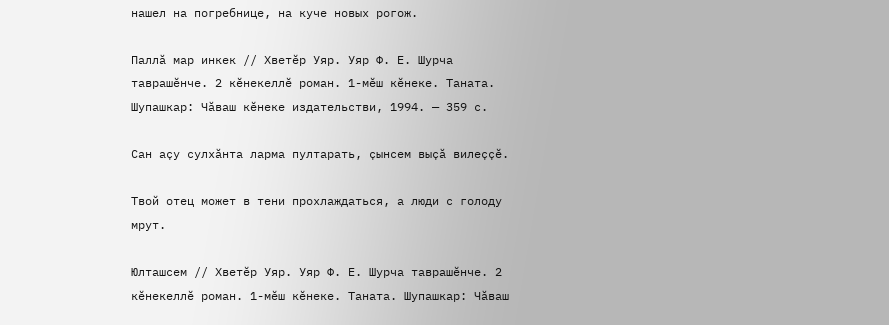нашел на погребнице, на куче новых рогож.

Паллӑ мар инкек // Хветӗр Уяр. Уяр Ф. Е. Шурча таврашӗнче. 2 кӗнекеллӗ роман. 1-мӗш кӗнеке. Таната. Шупашкар: Чӑваш кӗнеке издательстви, 1994. — 359 с.

Сан аҫу сулхӑнта ларма пултарать, ҫынсем выҫӑ вилеҫҫӗ.

Твой отец может в тени прохлаждаться, а люди с голоду мрут.

Юлташсем // Хветӗр Уяр. Уяр Ф. Е. Шурча таврашӗнче. 2 кӗнекеллӗ роман. 1-мӗш кӗнеке. Таната. Шупашкар: Чӑваш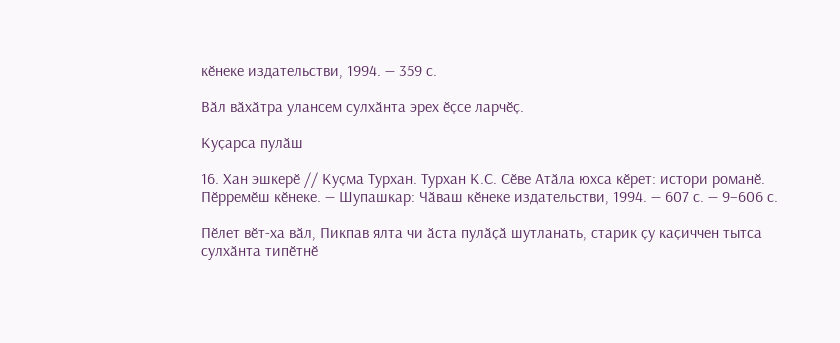кӗнеке издательстви, 1994. — 359 с.

Вӑл вӑхӑтра улансем сулхӑнта эрех ӗҫсе ларчӗҫ.

Куҫарса пулӑш

16. Хан эшкерӗ // Куҫма Турхан. Турхан К.С. Сӗве Атӑла юхса кӗрет: истори романӗ. Пӗрремӗш кӗнеке. — Шупашкар: Чӑваш кӗнеке издательстви, 1994. — 607 с. — 9–606 с.

Пӗлет вӗт-ха вӑл, Пикпав ялта чи ӑста пулӑҫӑ шутланать, старик ҫу каҫиччен тытса сулхӑнта типӗтнӗ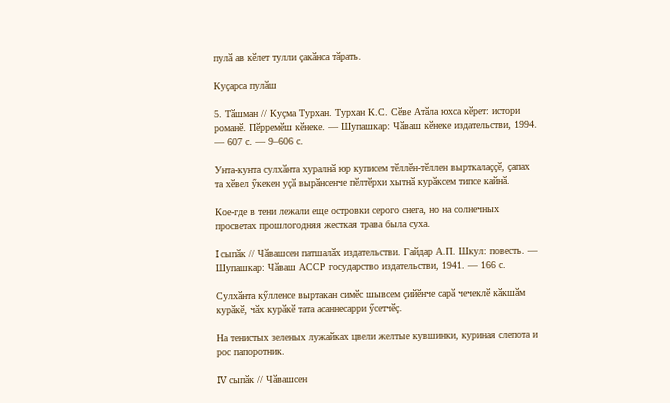пулӑ ав кӗлет тулли ҫакӑнса тӑрать.

Куҫарса пулӑш

5. Тӑшман // Куҫма Турхан. Турхан К.С. Сӗве Атӑла юхса кӗрет: истори романӗ. Пӗрремӗш кӗнеке. — Шупашкар: Чӑваш кӗнеке издательстви, 1994. — 607 с. — 9–606 с.

Унта-кунта сулхӑнта хуралнӑ юр куписем тӗллӗн-тӗллен вырткалаҫҫӗ, ҫапах та хӗвел ӳкекен уҫӑ вырӑнсенче пӗлтӗрхи хытнӑ курӑксем типсе кайнӑ.

Кое-где в тени лежали еще островки серого снега, но на солнечных просветах прошлогодняя жесткая трава была суха.

I сыпӑк // Чӑвашсен патшалӑх издательстви. Гайдар А.П. Шкул: повесть. — Шупашкар: Чӑваш АССР государство издательстви, 1941. — 166 с.

Сулхӑнта кӳлленсе выртакан симӗс шывсем ҫийӗнче сарӑ чечеклӗ кӑкшӑм курӑкӗ, чӑх курӑкӗ тата асаннесарри ӳсетчӗҫ.

На тенистых зеленых лужайках цвели желтые кувшинки, куриная слепота и рос папоротник.

IV сыпӑк // Чӑвашсен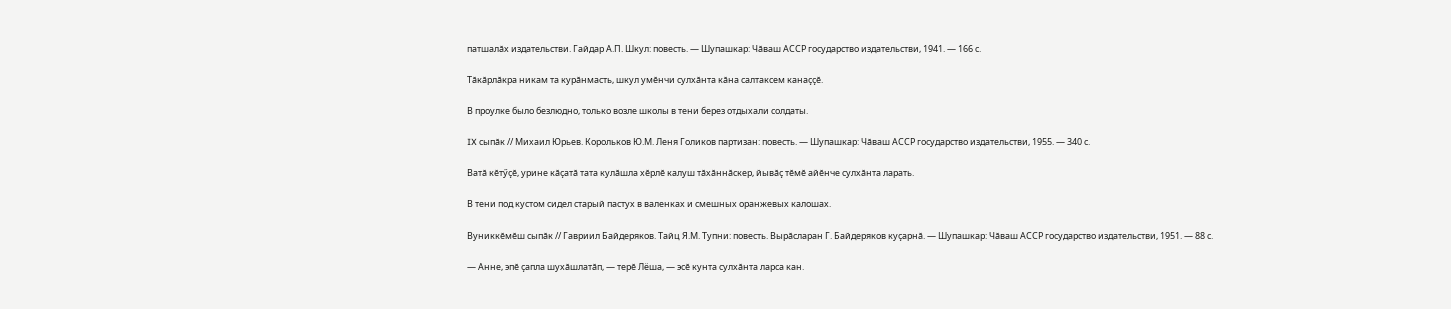патшалӑх издательстви. Гайдар А.П. Шкул: повесть. — Шупашкар: Чӑваш АССР государство издательстви, 1941. — 166 с.

Тӑкӑрлӑкра никам та курӑнмасть, шкул умӗнчи сулхӑнта кӑна салтаксем канаҫҫӗ.

В проулке было безлюдно, только возле школы в тени берез отдыхали солдаты.

IX сыпӑк // Михаил Юрьев. Корольков Ю.М. Леня Голиков партизан: повесть. — Шупашкар: Чӑваш АССР государство издательстви, 1955. — 340 с.

Ватӑ кӗтӳҫӗ, урине кӑҫатӑ тата кулӑшла хӗрлӗ калуш тӑхӑннӑскер, йывӑҫ тӗмӗ айӗнче сулхӑнта ларать.

В тени под кустом сидел старый пастух в валенках и смешных оранжевых калошах.

Вуниккӗмӗш сыпӑк // Гавриил Байдеряков. Тайц Я.М. Тупни: повесть. Вырӑсларан Г. Байдеряков куҫарнӑ. — Шупашкар: Чӑваш АССР государство издательстви, 1951. — 88 с.

— Анне, эпӗ ҫапла шухӑшлатӑп, — терӗ Лёша, — эсӗ кунта сулхӑнта ларса кан.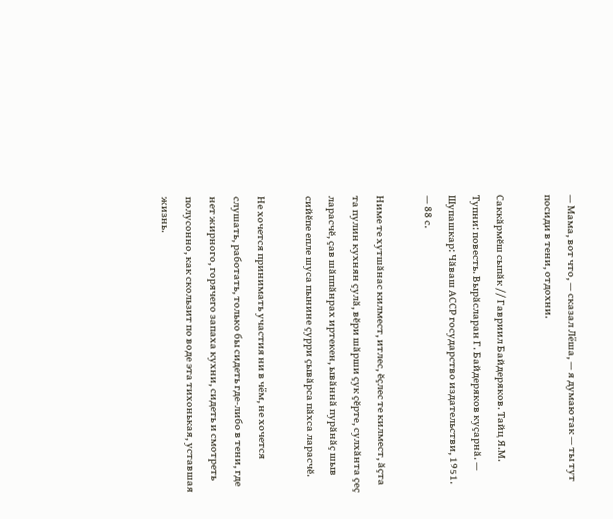— Мама, вот что, — сказал Лёша, — я думаю так — ты тут посиди в тени, отдохни.

Саккӑрмӗш сыпӑк // Гавриил Байдеряков. Тайц Я.М. Тупни: повесть. Вырӑсларан Г. Байдеряков куҫарнӑ. — Шупашкар: Чӑваш АССР государство издательстви, 1951. — 88 с.

Ниме те хутшӑнас килмест, итлес, ӗҫлес те килмест, ӑҫта та пулин кухнян ҫулӑ, вӗри шӑрши ҫук ҫӗрте, сулхӑнта ҫеҫ ларасчӗ, ҫав шӑппӑнрах иртекен, ывӑннӑ пурӑнӑҫ шыв сийӗпе епле шуса пынине ҫурри ҫывӑрса пӑхса ларасчӗ.

Не хочется принимать участия ни в чём, не хочется слушать, работать, только бы сидеть где-либо в тени, где нет жирного, горячего запаха кухни, сидеть и смотреть полусонно, как скользит по воде эта тихонькая, уставшая жизнь.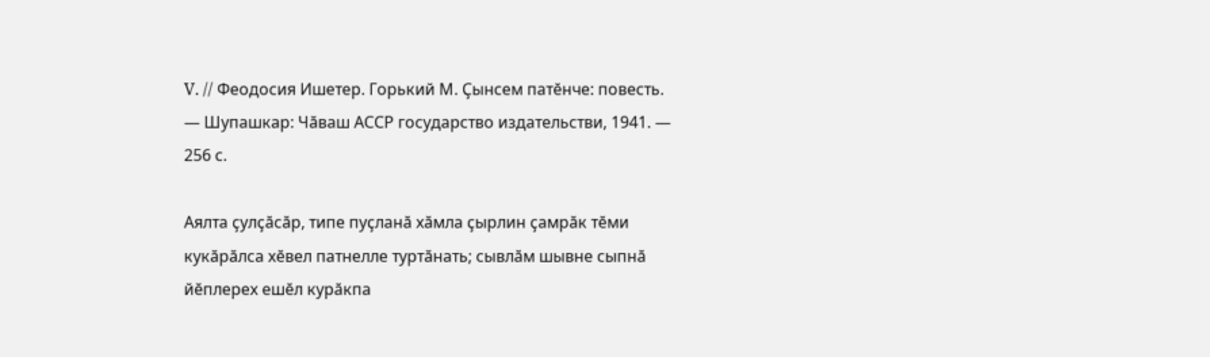V. // Феодосия Ишетер. Горький М. Ҫынсем патӗнче: повесть. — Шупашкар: Чӑваш АССР государство издательстви, 1941. — 256 с.

Аялта ҫулҫӑсӑр, типе пуҫланӑ хӑмла ҫырлин ҫамрӑк тӗми кукӑрӑлса хӗвел патнелле туртӑнать; сывлӑм шывне сыпнӑ йӗплерех ешӗл курӑкпа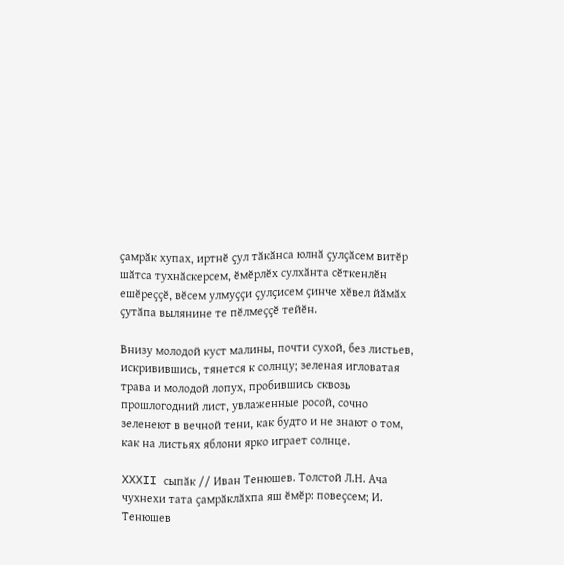ҫамрӑк хупах, иртнӗ ҫул тӑкӑнса юлнӑ ҫулҫӑсем витӗр шӑтса тухнӑскерсем, ӗмӗрлӗх сулхӑнта сӗткенлӗн ешӗреҫҫӗ, вӗсем улмуҫҫи ҫулҫисем ҫинче хӗвел йӑмӑх ҫутӑпа вылянине те пӗлмеҫҫӗ тейӗн.

Внизу молодой куст малины, почти сухой, без листьев, искривившись, тянется к солнцу; зеленая игловатая трава и молодой лопух, пробившись сквозь прошлогодний лист, увлаженные росой, сочно зеленеют в вечной тени, как будто и не знают о том, как на листьях яблони ярко играет солнце.

XXXII сыпӑк // Иван Тенюшев. Толстой Л.Н. Ача чухнехи тата ҫамрӑклӑхпа яш ӗмӗр: повеҫсем; И. Тенюшев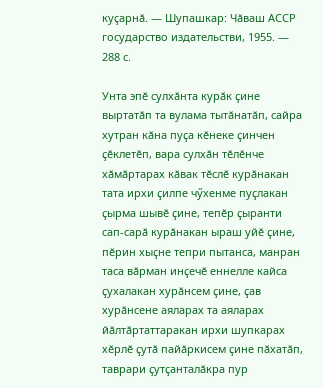куҫарнӑ. — Шупашкар: Чӑваш АССР государство издательстви, 1955. — 288 с.

Унта эпӗ сулхӑнта курӑк ҫине выртатӑп та вулама тытӑнатӑп, сайра хутран кӑна пуҫа кӗнеке ҫинчен ҫӗклетӗп, вара сулхӑн тӗлӗнче хӑмӑртарах кӑвак тӗслӗ курӑнакан тата ирхи ҫилпе чӳхенме пуҫлакан ҫырма шывӗ ҫине, тепӗр ҫыранти сап-сарӑ курӑнакан ыраш уйӗ ҫине, пӗрин хыҫне тепри пытанса, манран таса вӑрман инҫечӗ еннелле кайса ҫухалакан хурӑнсем ҫине, ҫав хурӑнсене аяларах та аяларах йӑлтӑртаттаракан ирхи шупкарах хӗрлӗ ҫутӑ пайӑркисем ҫине пӑхатӑп, таврари ҫутҫанталӑкра пур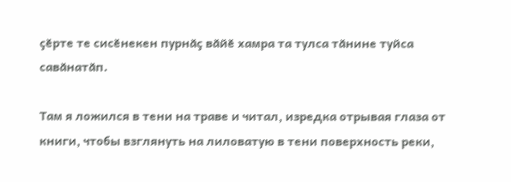ҫӗрте те сисӗнекен пурнӑҫ вӑйӗ хамра та тулса тӑнине туйса савӑнатӑп.

Там я ложился в тени на траве и читал, изредка отрывая глаза от книги, чтобы взглянуть на лиловатую в тени поверхность реки,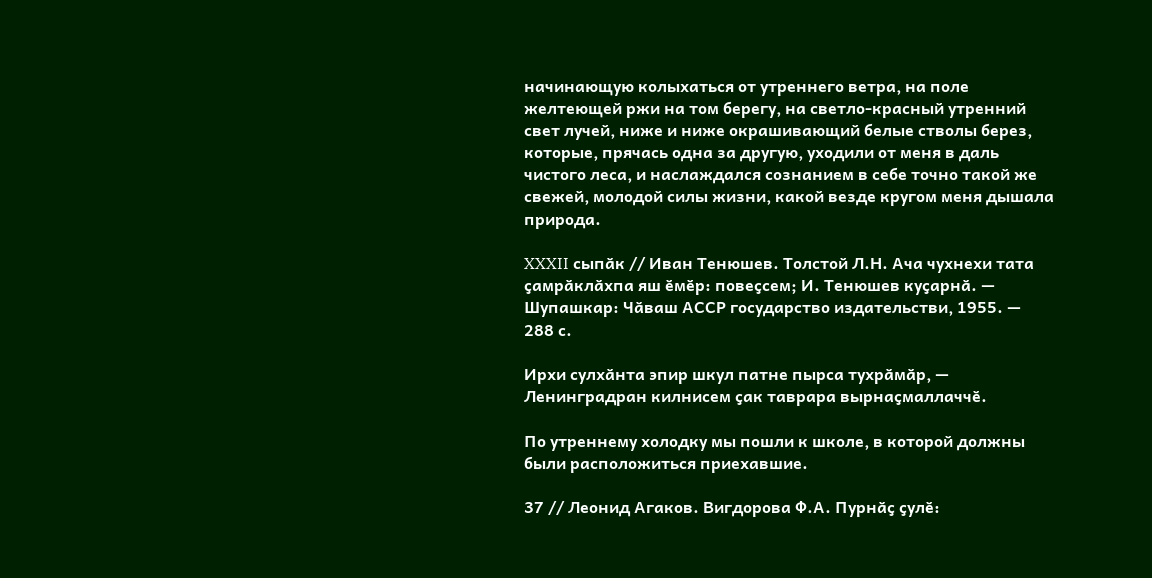начинающую колыхаться от утреннего ветра, на поле желтеющей ржи на том берегу, на светло-красный утренний свет лучей, ниже и ниже окрашивающий белые стволы берез, которые, прячась одна за другую, уходили от меня в даль чистого леса, и наслаждался сознанием в себе точно такой же свежей, молодой силы жизни, какой везде кругом меня дышала природа.

XXXII сыпӑк // Иван Тенюшев. Толстой Л.Н. Ача чухнехи тата ҫамрӑклӑхпа яш ӗмӗр: повеҫсем; И. Тенюшев куҫарнӑ. — Шупашкар: Чӑваш АССР государство издательстви, 1955. — 288 с.

Ирхи сулхӑнта эпир шкул патне пырса тухрӑмӑр, — Ленинградран килнисем ҫак таврара вырнаҫмаллаччӗ.

По утреннему холодку мы пошли к школе, в которой должны были расположиться приехавшие.

37 // Леонид Агаков. Вигдорова Ф.А. Пурнӑҫ ҫулӗ: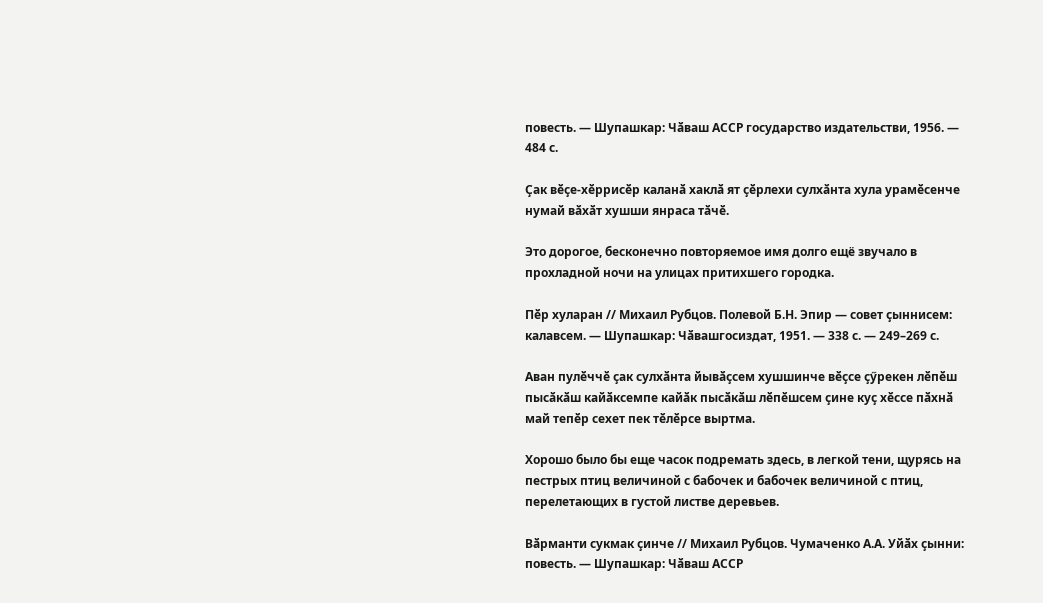повесть. — Шупашкар: Чӑваш АССР государство издательстви, 1956. — 484 с.

Ҫак вӗҫе-хӗррисӗр каланӑ хаклӑ ят ҫӗрлехи сулхӑнта хула урамӗсенче нумай вӑхӑт хушши янраса тӑчӗ.

Это дорогое, бесконечно повторяемое имя долго ещё звучало в прохладной ночи на улицах притихшего городка.

Пӗр хуларан // Михаил Рубцов. Полевой Б.Н. Эпир — совет ҫыннисем: калавсем. — Шупашкар: Чӑвашгосиздат, 1951. — 338 с. — 249–269 с.

Аван пулӗччӗ ҫак сулхӑнта йывӑҫсем хушшинче вӗҫсе ҫӳрекен лӗпӗш пысӑкӑш кайӑксемпе кайӑк пысӑкӑш лӗпӗшсем ҫине куҫ хӗссе пӑхнӑ май тепӗр сехет пек тӗлӗрсе выртма.

Хорошо было бы еще часок подремать здесь, в легкой тени, щурясь на пестрых птиц величиной с бабочек и бабочек величиной с птиц, перелетающих в густой листве деревьев.

Вӑрманти сукмак ҫинче // Михаил Рубцов. Чумаченко А.А. Уйӑх ҫынни: повесть. — Шупашкар: Чӑваш АССР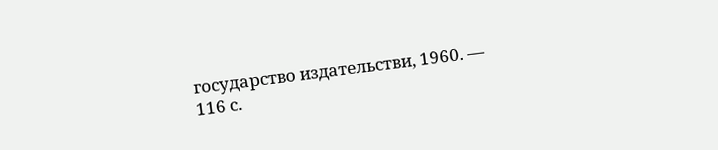государство издательстви, 1960. — 116 с.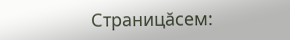Страницăсем: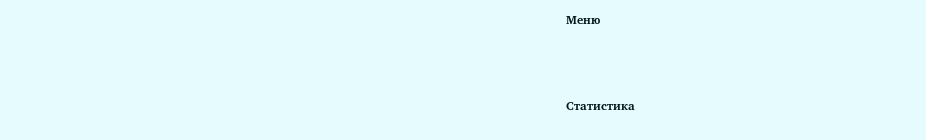Меню



Статистика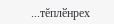...тĕплӗнрех